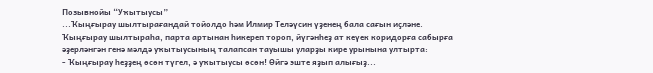Позывнойы “Уҡытыусы”
...Ҡыңғырау шылтырағандай тойолдо һәм Илмир Теләүсин үҙенең бала сағын иҫләне. Ҡыңғырау шылтыраһа, парта артынан һикереп тороп, йүгәнһеҙ ат кеүек коридорға сабырға әҙерләнгән генә мәлдә уҡытыусының талапсан тауышы уларҙы кире урынына ултырта:
- Ҡыңғырау һеҙҙең өсөн түгел, ә уҡытыусы өсөн! Өйгә эште яҙып алығыҙ...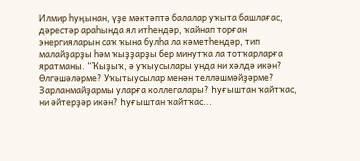Илмир һуңынан, үҙе мәктәптә балалар уҡыта башлағас, дәрестәр араһында ял итһендәр, ҡайнап торған энергияларын саҡ ҡына булһа ла кәметһендәр, тип малайҙарҙы һәм ҡыҙҙарҙы бер минутҡа ла тотҡарларға яратманы. “Ҡыҙыҡ, ә уҡыусылары унда ни хәлдә икән? Өлгәшәләрме? Уҡытыусылар менән телләшмәйҙәрме? Зарланмайҙармы уларға коллегалары? Һуғыштан ҡайтҡас, ни әйтерҙәр икән? Һуғыштан ҡайтҡас...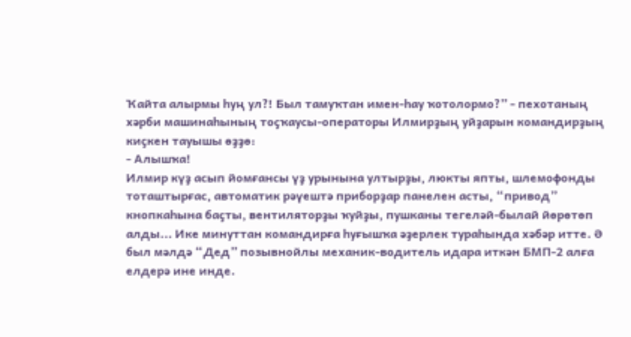Ҡайта алырмы һуң ул?! Был тамуҡтан имен-һау ҡотолормо?” - пехотаның хәрби машинаһының тоҫҡаусы-операторы Илмирҙың уйҙарын командирҙың киҫкен тауышы өҙҙө:
- Алышҡа!
Илмир күҙ асып йомғансы үҙ урынына ултырҙы, люкты япты, шлемофонды тоташтырғас, автоматик рәүештә приборҙар панелен асты, “привод” кнопкаһына баҫты, вентиляторҙы ҡуйҙы, пушканы тегеләй-былай йөрөтөп алды... Ике минуттан командирға һуғышҡа әҙерлек тураһында хәбәр итте. Ә был мәлдә “Дед” позывнойлы механик-водитель идара иткән БМП-2 алға елдерә ине инде.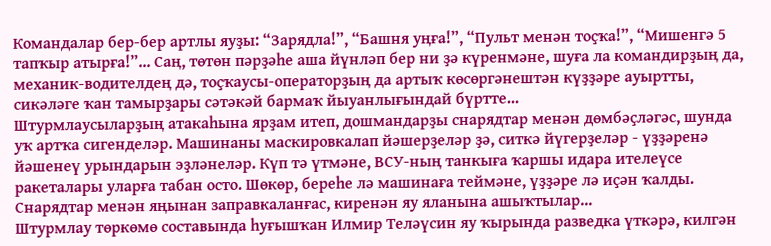Командалар бер-бер артлы яуҙы: “Зарядла!”, “Башня уңға!”, “Пульт менән тоҫҡа!”, “Мишенгә 5 тапҡыр атырға!”... Саң, төтөн пәрҙәһе аша йүнләп бер ни ҙә күренмәне, шуға ла командирҙың да, механик-водителдең дә, тоҫҡаусы-операторҙың да артыҡ көсөргәнештән күҙҙәре ауыртты, сикәләге ҡан тамырҙары сәтәкәй бармаҡ йыуанлығындай бүртте...
Штурмлаусыларҙың атакаһына ярҙам итеп, дошмандарҙы снарядтар менән дөмбәҫләгәс, шунда уҡ артҡа сигенделәр. Машинаны маскировкалап йәшерҙеләр ҙә, ситкә йүгерҙеләр - үҙҙәренә йәшенеү урындарын эҙләнеләр. Күп тә үтмәне, ВСУ-ның танкыға ҡаршы идара ителеүсе ракеталары уларға табан осто. Шөкөр, береһе лә машинаға теймәне, үҙҙәре лә иҫән ҡалды. Снарядтар менән яңынан заправкаланғас, киренән яу яланына ашыҡтылар...
Штурмлау төркөмө составында һуғышҡан Илмир Теләүсин яу ҡырында разведка үткәрә, килгән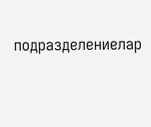подразделениелар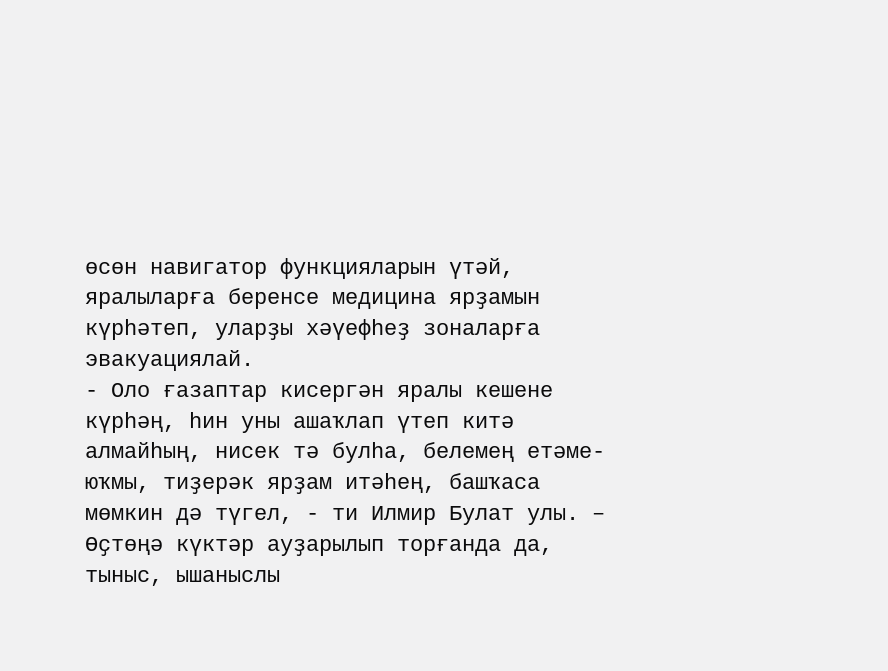өсөн навигатор функцияларын үтәй, яралыларға беренсе медицина ярҙамын күрһәтеп, уларҙы хәүефһеҙ зоналарға эвакуациялай.
- Оло ғазаптар кисергән яралы кешене күрһәң, һин уны ашаҡлап үтеп китә алмайһың, нисек тә булһа, белемең етәме-юҡмы, тиҙерәк ярҙам итәһең, башҡаса мөмкин дә түгел, - ти Илмир Булат улы. – Өҫтөңә күктәр ауҙарылып торғанда да, тыныс, ышаныслы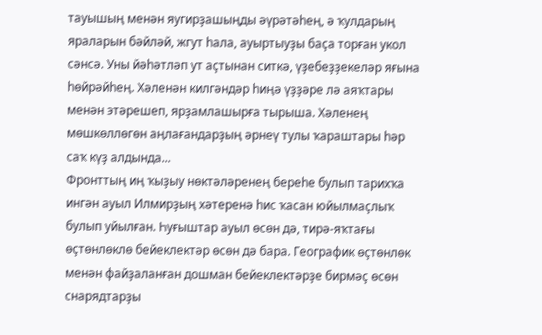тауышың менән яугирҙашыңды әүрәтәһең, ә ҡулдарың яраларын бәйләй, жгут һала, ауыртыуҙы баҫа торған укол сәнсә. Уны йәһәтләп ут аҫтынан ситкә, үҙебеҙҙекеләр яғына һөйрәйһең. Хәленән килгәндәр һиңә үҙҙәре лә аяҡтары менән этәрешеп, ярҙамлашырға тырыша. Хәленең мөшкөллөгөн аңлағандарҙың әрнеү тулы ҡараштары һәр саҡ күҙ алдында...
Фронттың иң ҡыҙыу нөктәләренең береһе булып тарихҡа ингән ауыл Илмирҙың хәтеренә һис ҡасан юйылмаҫлыҡ булып уйылған. Һуғыштар ауыл өсөн дә, тирә-яҡтағы өҫтөнлөклө бейеклектәр өсөн дә бара. Географик өҫтөнлөк менән файҙаланған дошман бейеклектәрҙе бирмәҫ өсөн снарядтарҙы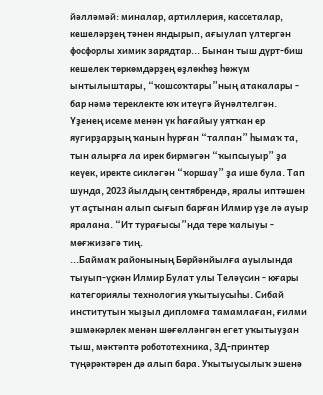йәлләмәй: миналар, артиллерия, кассеталар, кешеләрҙең тәнен яндырып, ағыулап үлтергән фосфорлы химик зарядтар... Бынан тыш дүрт-биш кешелек төркөмдәрҙең өҙлөкһөҙ һөжүм ынтылыштары, “ҡошсоҡтары”ның атакалары - бар нәмә тереклекте юҡ итеүгә йүнәлтелгән. Үҙенең исеме менән үк һағайыу уятҡан ер яугирҙарҙың ҡанын һурған “талпан” һымаҡ та, тын алырға ла ирек бирмәгән “ҡыпсыуыр” ҙа кеүек, иректе сикләгән “ҡоршау” ҙа ише була. Тап шунда, 2023 йылдың сентябрендә, яралы иптәшен ут аҫтынан алып сығып барған Илмир үҙе лә ауыр яралана. “Ит турағысы”нда тере ҡалыуы - мөғжизәгә тиң.
...Баймаҡ районының Бөрйәнйылға ауылында тыуып-үҫкән Илмир Булат улы Теләүсин - юғары категориялы технология уҡытыусыһы. Сибай институтын ҡыҙыл дипломға тамамлаған, ғилми эшмәкәрлек менән шөғөлләнгән егет уҡытыуҙан тыш, мәктәптә робототехника, 3Д-принтер түңәрәктәрен дә алып бара. Уҡытыусылыҡ эшенә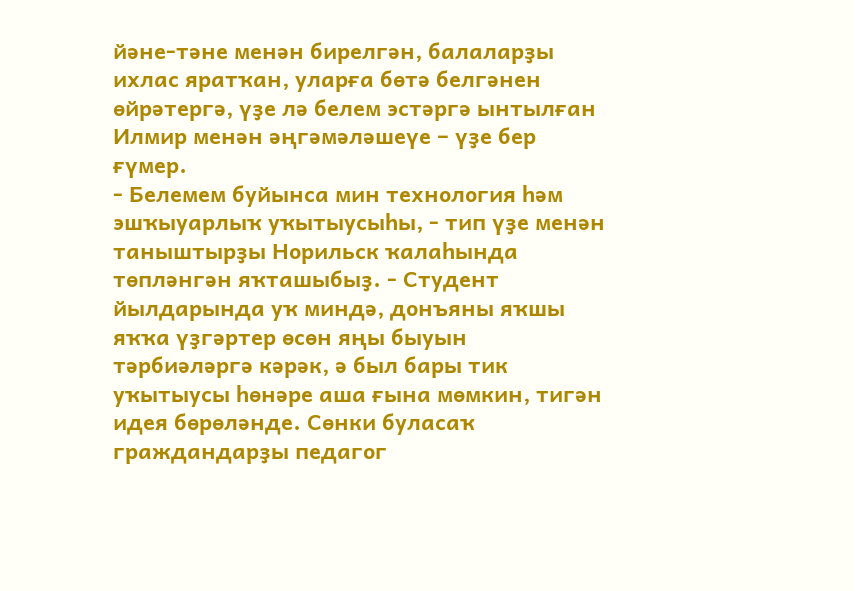йәне-тәне менән бирелгән, балаларҙы ихлас яратҡан, уларға бөтә белгәнен өйрәтергә, үҙе лә белем эстәргә ынтылған Илмир менән әңгәмәләшеүе – үҙе бер ғүмер.
- Белемем буйынса мин технология һәм эшҡыуарлыҡ уҡытыусыһы, - тип үҙе менән таныштырҙы Норильск ҡалаһында төпләнгән яҡташыбыҙ. - Студент йылдарында уҡ миндә, донъяны яҡшы яҡҡа үҙгәртер өсөн яңы быуын тәрбиәләргә кәрәк, ә был бары тик уҡытыусы һөнәре аша ғына мөмкин, тигән идея бөрөләнде. Сөнки буласаҡ граждандарҙы педагог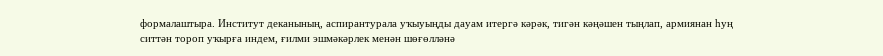формалаштыра. Институт деканының, аспирантурала уҡыуыңды дауам итергә кәрәк, тигән кәңәшен тыңлап, армиянан һуң ситтән тороп уҡырға индем, ғилми эшмәкәрлек менән шөғөлләнә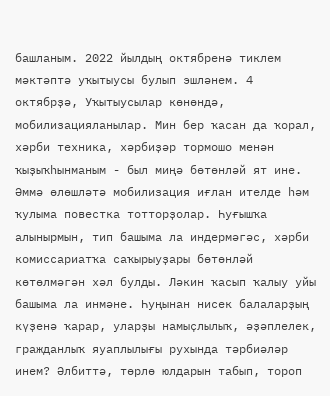башланым. 2022 йылдың октябренә тиклем мәктәптә уҡытыусы булып эшләнем. 4 октябрҙә, Уҡытыусылар көнөндә, мобилизацияланылар. Мин бер ҡасан да ҡорал, хәрби техника, хәрбиҙәр тормошо менән ҡыҙыҡһынманым - был миңә бөтөнләй ят ине. Әммә өлөшләтә мобилизация иғлан ителде һәм ҡулыма повестка тотторҙолар. Һуғышҡа алынырмын, тип башыма ла индермәгәс, хәрби комиссариатҡа саҡырыуҙары бөтөнләй көтөлмәгән хәл булды. Ләкин ҡасып ҡалыу уйы башыма ла инмәне. Һуңынан нисек балаларҙың күҙенә ҡарар, уларҙы намыҫлылыҡ, әҙәплелек, гражданлыҡ яуаплылығы рухында тәрбиәләр инем? Әлбиттә, төрлө юлдарын табып, тороп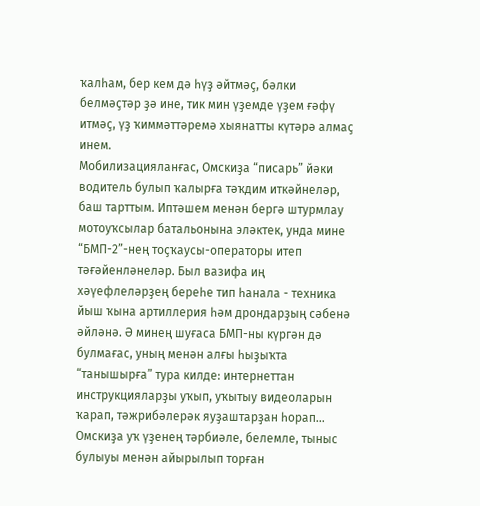ҡалһам, бер кем дә һүҙ әйтмәҫ, бәлки белмәҫтәр ҙә ине, тик мин үҙемде үҙем ғәфү итмәҫ, үҙ ҡиммәттәремә хыянатты күтәрә алмаҫ инем.
Мобилизацияланғас, Омскиҙа “писарь” йәки водитель булып ҡалырға тәҡдим иткәйнеләр, баш тарттым. Иптәшем менән бергә штурмлау мотоуҡсылар батальонына эләктек, унда мине “БМП-2”-нең тоҫҡаусы-операторы итеп тәғәйенләнеләр. Был вазифа иң хәүефлеләрҙең береһе тип һанала - техника йыш ҡына артиллерия һәм дрондарҙың сәбенә әйләнә. Ә минең шуғаса БМП-ны күргән дә булмағас, уның менән алғы һыҙыҡта “танышырға” тура килде: интернеттан инструкцияларҙы уҡып, уҡытыу видеоларын ҡарап, тәжрибәлерәк яуҙаштарҙан һорап...
Омскиҙа уҡ үҙенең тәрбиәле, белемле, тыныс булыуы менән айырылып торған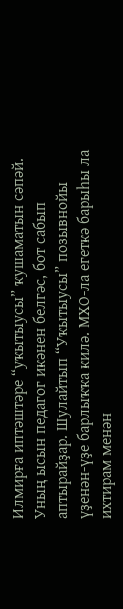Илмирға иптәштәре “уҡытыусы” ҡушаматын сәпәй. Уның ысын педагог икәнен белгәс, бот сабып аптырайҙар. Шулайтып “Уҡытыусы” позывнойы үҙенән-үҙе барлыҡҡа килә. МХО-ла егеткә барыһы ла ихтирам менән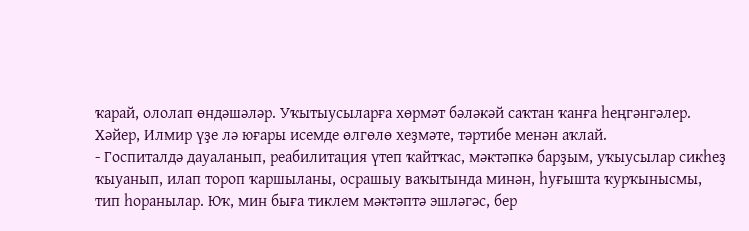ҡарай, ололап өндәшәләр. Уҡытыусыларға хөрмәт бәләкәй саҡтан ҡанға һеңгәнгәлер. Хәйер, Илмир үҙе лә юғары исемде өлгөлө хеҙмәте, тәртибе менән аҡлай.
- Госпиталдә дауаланып, реабилитация үтеп ҡайтҡас, мәктәпкә барҙым, уҡыусылар сикһеҙ ҡыуанып, илап тороп ҡаршыланы, осрашыу ваҡытында минән, һуғышта ҡурҡынысмы, тип һоранылар. Юҡ, мин быға тиклем мәктәптә эшләгәс, бер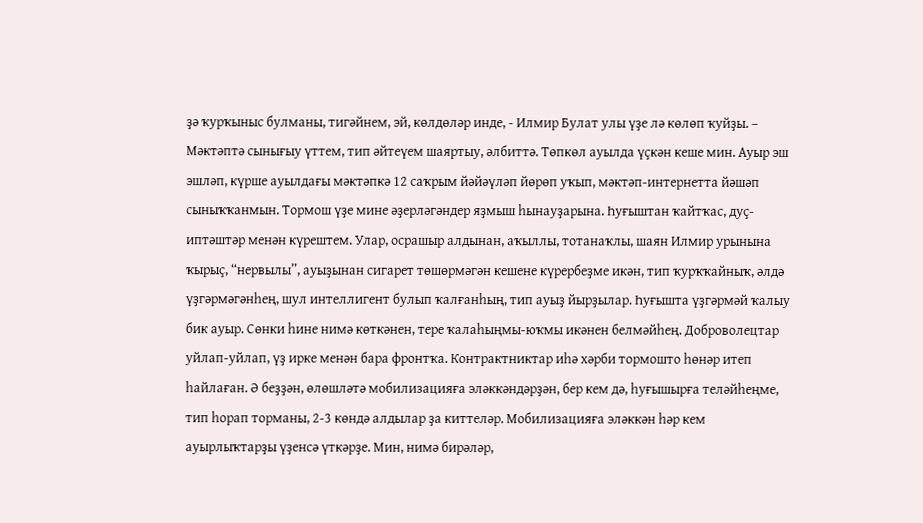ҙә ҡурҡыныс булманы, тигәйнем, эй, көлдөләр инде, - Илмир Булат улы үҙе лә көлөп ҡуйҙы. – Мәктәптә сынығыу үттем, тип әйтеүем шаяртыу, әлбиттә. Төпкөл ауылда үҫкән кеше мин. Ауыр эш эшләп, күрше ауылдағы мәктәпкә 12 саҡрым йәйәүләп йөрөп уҡып, мәктәп-интернетта йәшәп сыныҡҡанмын. Тормош үҙе мине әҙерләгәндер яҙмыш һынауҙарына. Һуғыштан ҡайтҡас, дуҫ-иптәштәр менән күрештем. Улар, осрашыр алдынан, аҡыллы, тотанаҡлы, шаян Илмир урынына ҡырыҫ, “нервылы”, ауыҙынан сигарет төшөрмәгән кешене күрербеҙме икән, тип ҡурҡҡайныҡ, әлдә үҙгәрмәгәнһең, шул интеллигент булып ҡалғанһың, тип ауыҙ йырҙылар. Һуғышта үҙгәрмәй ҡалыу бик ауыр. Сөнки һине нимә көткәнен, тере ҡалаһыңмы-юҡмы икәнен белмәйһең. Доброволецтар уйлап-уйлап, үҙ ирке менән бара фронтҡа. Контрактниктар иһә хәрби тормошто һөнәр итеп һайлаған. Ә беҙҙән, өлөшләтә мобилизацияға эләккәндәрҙән, бер кем дә, һуғышырға теләйһеңме, тип һорап торманы, 2-3 көндә алдылар ҙа киттеләр. Мобилизацияға эләккән һәр кем ауырлыҡтарҙы үҙенсә үткәрҙе. Мин, нимә бирәләр,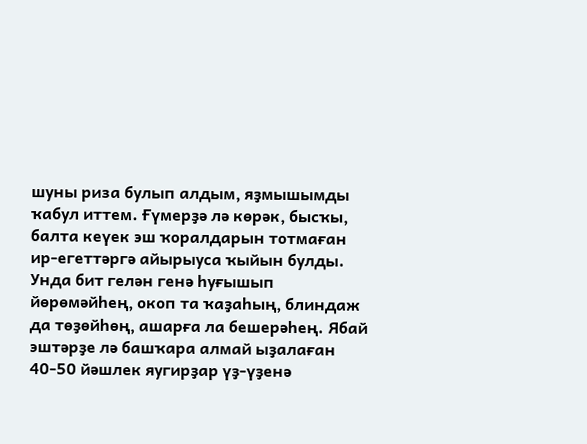шуны риза булып алдым, яҙмышымды ҡабул иттем. Ғүмерҙә лә көрәк, бысҡы, балта кеүек эш ҡоралдарын тотмаған ир-егеттәргә айырыуса ҡыйын булды. Унда бит гелән генә һуғышып йөрөмәйһең, окоп та ҡаҙаһың, блиндаж да төҙөйһөң, ашарға ла бешерәһең. Ябай эштәрҙе лә башҡара алмай ыҙалаған 40-50 йәшлек яугирҙар үҙ-үҙенә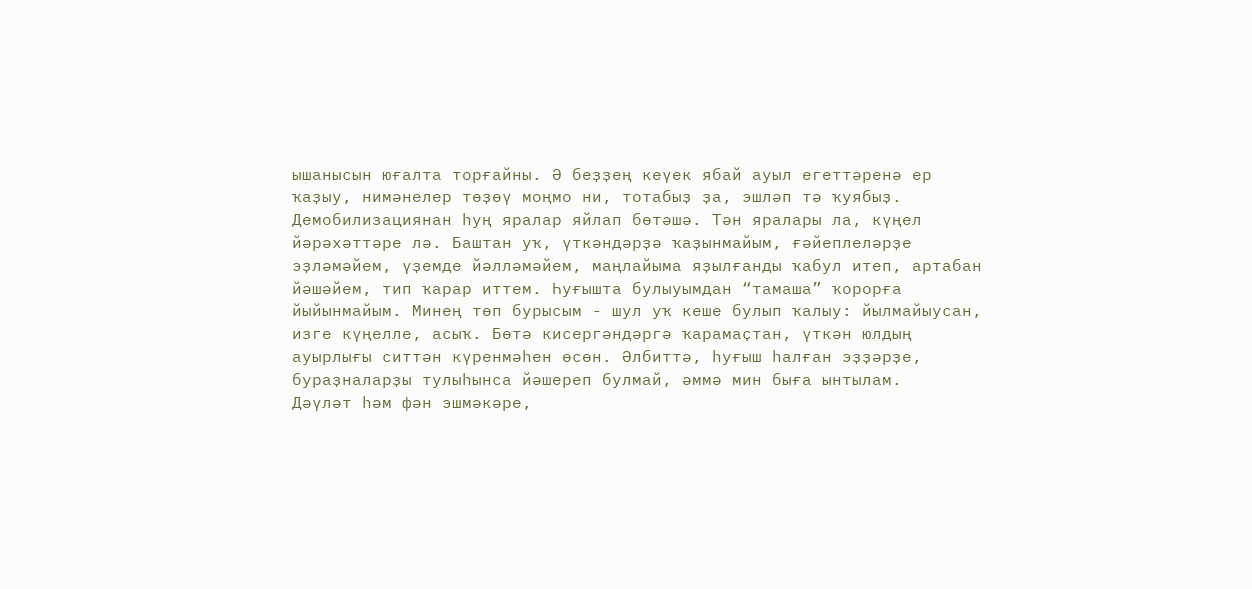ышанысын юғалта торғайны. Ә беҙҙең кеүек ябай ауыл егеттәренә ер ҡаҙыу, нимәнелер төҙөү моңмо ни, тотабыҙ ҙа, эшләп тә ҡуябыҙ.
Демобилизациянан һуң яралар яйлап бөтәшә. Тән яралары ла, күңел йәрәхәттәре лә. Баштан уҡ, үткәндәрҙә ҡаҙынмайым, ғәйеплеләрҙе эҙләмәйем, үҙемде йәлләмәйем, маңлайыма яҙылғанды ҡабул итеп, артабан йәшәйем, тип ҡарар иттем. Һуғышта булыуымдан “тамаша” ҡорорға йыйынмайым. Минең төп бурысым - шул уҡ кеше булып ҡалыу: йылмайыусан, изге күңелле, асыҡ. Бөтә кисергәндәргә ҡарамаҫтан, үткән юлдың ауырлығы ситтән күренмәһен өсөн. Әлбиттә, һуғыш һалған эҙҙәрҙе, бураҙналарҙы тулыһынса йәшереп булмай, әммә мин быға ынтылам.
Дәүләт һәм фән эшмәкәре,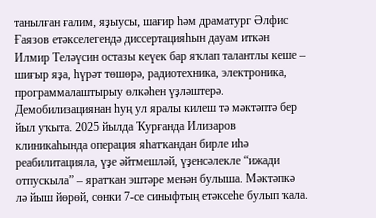танылған ғалим, яҙыусы, шағир һәм драматург Әлфис Ғаязов етәкселегендә диссертацияһын дауам иткән Илмир Теләүсин остазы кеүек бар яҡлап талантлы кеше – шиғыр яҙа, һүрәт төшөрә, радиотехника, электроника, программалаштырыу өлкәһен үҙләштерә. Демобилизациянан һуң ул яралы килеш тә мәктәптә бер йыл уҡыта. 2025 йылда Ҡурғанда Илизаров клиникаһында операция яһатҡандан бирле иһә реабилитацияла, үҙе әйтмешләй, үҙенсәлекле “ижади отпускыла” – яратҡан эштәре менән булыша. Мәктәпкә лә йыш йөрөй, сөнки 7-се синыфтың етәксеһе булып ҡала.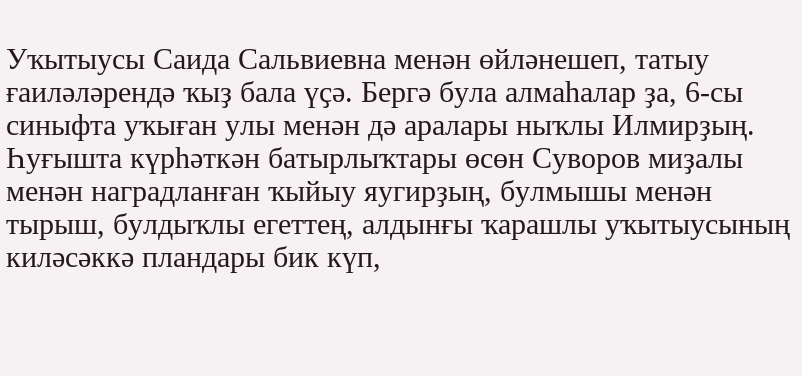Уҡытыусы Саида Сальвиевна менән өйләнешеп, татыу ғаиләләрендә ҡыҙ бала үҫә. Бергә була алмаһалар ҙа, 6-сы синыфта уҡыған улы менән дә аралары ныҡлы Илмирҙың.
Һуғышта күрһәткән батырлыҡтары өсөн Суворов миҙалы менән наградланған ҡыйыу яугирҙың, булмышы менән тырыш, булдыҡлы егеттең, алдынғы ҡарашлы уҡытыусының киләсәккә пландары бик күп,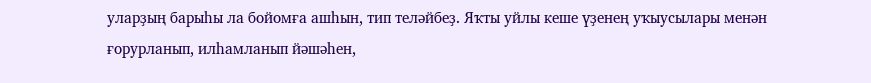уларҙың барыһы ла бойомға ашһын, тип теләйбеҙ. Яҡты уйлы кеше үҙенең уҡыусылары менән ғорурланып, илһамланып йәшәһен,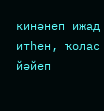кинәнеп ижад итһен, ҡолас йәйеп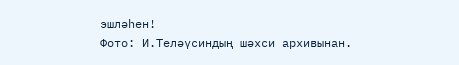эшләһен!
Фото: И.Теләүсиндың шәхси архивынан.